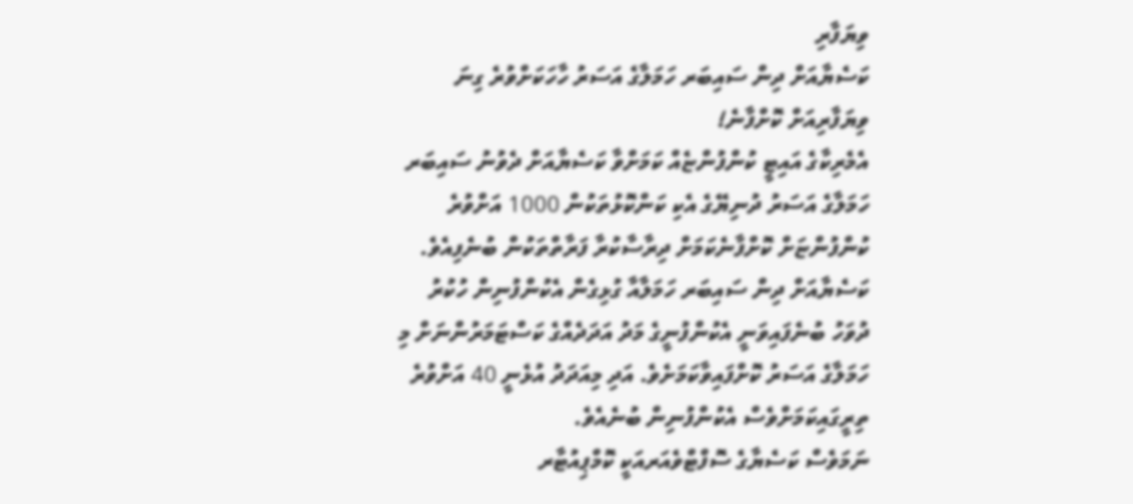ވިޔަފާރި
ކަސެޔާއަށް ދިން ސައިބަރ ހަމަލާގެ އަސަރު ހާހަކަށްވުރެ ގިނަ ވިޔަފާރިއަށް ކޮށްފާނެ!
އެމެރިކާގެ އައިޓީ ކުންފުންޏެއް ކަމަށްވާ ކަސެޔާއަށް ދެވުނު ސައިބަރ ހަމަލާގެ އަސަރު ދުނިޔޭގެ އެކި ކަންކޮޅުތަކުން 1000 އަށްވުރެ ކުންފުންޏަށް ކޮށްފާނެކަމަށް ދިރާސާކުރާ ފަރާތްތަކުން ބުނެފިއެވެ.
ކަސެޔާއަށް ދިން ސައިބަރ ހަމަލާއާ ގުޅިގެން އެކުންފުނިން ހުކުރު ދުވަހު ބުނެފައިވަނީ އެކުންފުނީގެ މަދު އަދަދެއްގެ ކަސްޓަމަރުންނަށް މި ހަމަލާގެ އަސަރު ކޮށްފައިވާކަމަށެވެ. އަދި މިއަދަދު އުޅެނީ 40 އަށްވުރެ ތިރީގައިކަމަށްވެސް އެކުންފުނިން ބުނެއެވެ.
ނަމަވެސް ކަސެޔާގެ ސޮފްޓްވެއަރއަކީ ކޮމްޕިއުޓާރ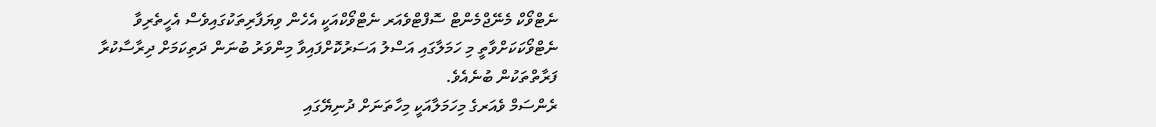ނެޓްވޯކް މެނޭޖްމެންޓް ސޮފްޓްވެއަރ ނެޓްވޯކްއަކީ އެހެން ވިޔަފާރިތަކުގައިވެސް އެހީތެރިވާ ނެޓްވޯކަކަށްވާތީ މި ހަމަލާގައި އަސްލު އަސަރުކޮށްފައިވާ މިންވަރު ބުނަން ދަތިކަމަށް ދިރާސާކުރާ ފަރާތްތަކުން ބުނެއެވެ.
ރެންސަމް ވެއަރގެ މިހަމަލާއަކީ މިހާތަނަށް ދުނިޔޭގައި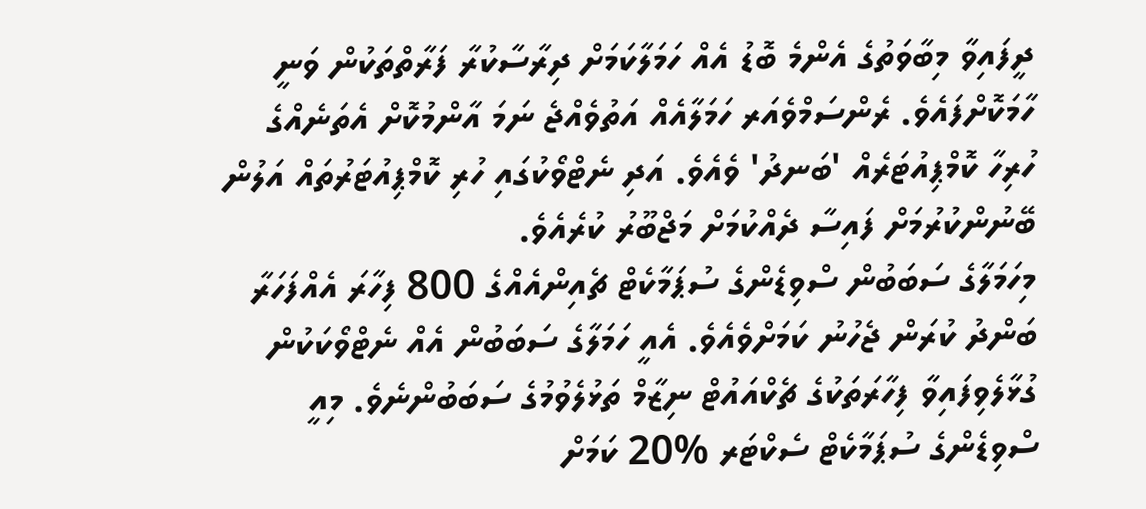ދީފައިވާ މިބާވަތުގެ އެންމެ ބޮޑު އެއް ހަމަލާކަމަށް ދިރާސާކުރާ ފަރާތްތަކުން ވަނީ ހާމަކޮށްފައެވެ. ރެންސަމްވެއަރ ހަމަލާއެއް އަތުވެއްޖެ ނަމަ އާންމުކޮށް އެތަނެއްގެ ހުރިހާ ކޮމްޕިއުޓަރެއް 'ބަނދު' ވެއެވެ. އަދި ނެޓްވޯކުގައި ހުރި ކޮމްޕިއުޓަރުތައް އަލުން ބޭނުންކުރުމަށް ފައިސާ ދެއްކުމަށް މަޖްބޫރު ކުރެއެވެ.
މިހަމަލާގެ ސަބަބުން ސްވިޑެންގެ ސުޕަމާކެޓް ޗެއިންއެއްގެ 800 ފިހާރަ އެއްފަހަރާ ބަންދު ކުރަން ޖެހުނު ކަމަށްވެއެވެ. އެއީ ހަމަލާގެ ސަބަބުން އެއް ނެޓްވޯކަކުން ގުޅާލެވިފައިވާ ފިހާރަތަކުގެ ޗެކްއައުޓް ނިޒާމް ތަޅުލެވުމުގެ ސަބަބުންނެވެ. މިއީ ސްވިޑެންގެ ސުޕަމާކެޓް ސެކްޓަރ %20 ކަމަށް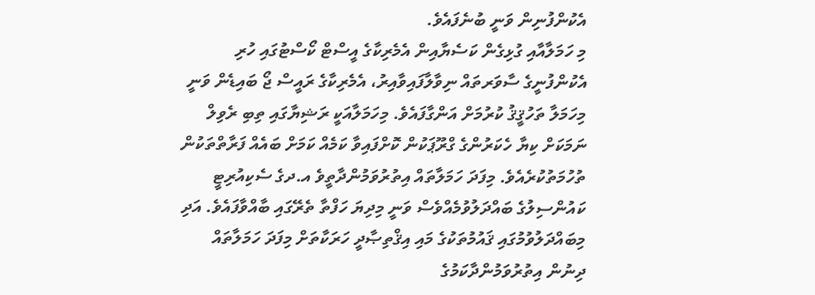އެކުންފުނިން ވަނީ ބުނެފައެވެ.
މި ހަމަލާއާއި ގުޅިގެން ކަސެޔާއިން އެމެރިކާގެ އީސްޓް ކޯސްޓުގައި ހުރި އެކުންފުނީގެ ސާވަރތައް ނިވާލާފައިވާއިރު، އެމެރިކާގެ ރައީސް ޖޯ ބައިޑެން ވަނީ މިހަމަލާ ތަހުޤީޤު ކުރުމަށް އަންގާފައެވެ. މިހަމަލާއަކީ ރަޝިޔާގައި ތިބި ރެވިލް ނަމަކަށް ކިޔާ ހެކަރުންގެ ގްރޫޕަކުން ކޮށްފައިވާ ކަމެއް ކަމަށް ބައެއް ފަރާތްތަކުން ތުހުމަތުކުރެއެވެ. މިފަދަ ހަމަލާތައް އިތުރުވަމުންދާތީވެ އ.ދގެ ސެކިއުރިޓީ ކައުންސިލުގެ ބައްދަލުވުމެއްވެސް ވަނީ މިދިޔަ ހަފްތާ ތެރޭގައި ބާއްވާފައެވެ. އަދި މިބައްދަލުވުމުގައި ޤައުމުތަކުގެ މައި އިޤްތިޞާދީ ހަރަކާތަށް މިފަދަ ހަމަލާތައް ދިނުން އިތުރުވަމުންދާކަމުގެ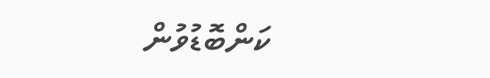ކަންބޮޑުވުން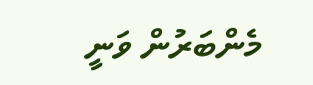މެންބަރުން ވަނީ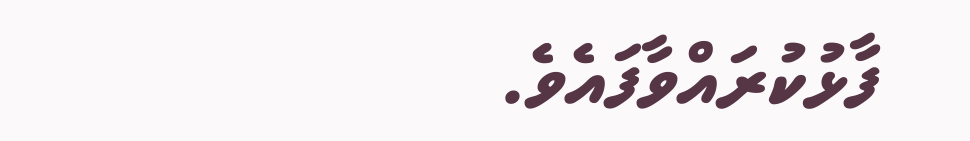ފާޅުކުރައްވާފައެވެ.